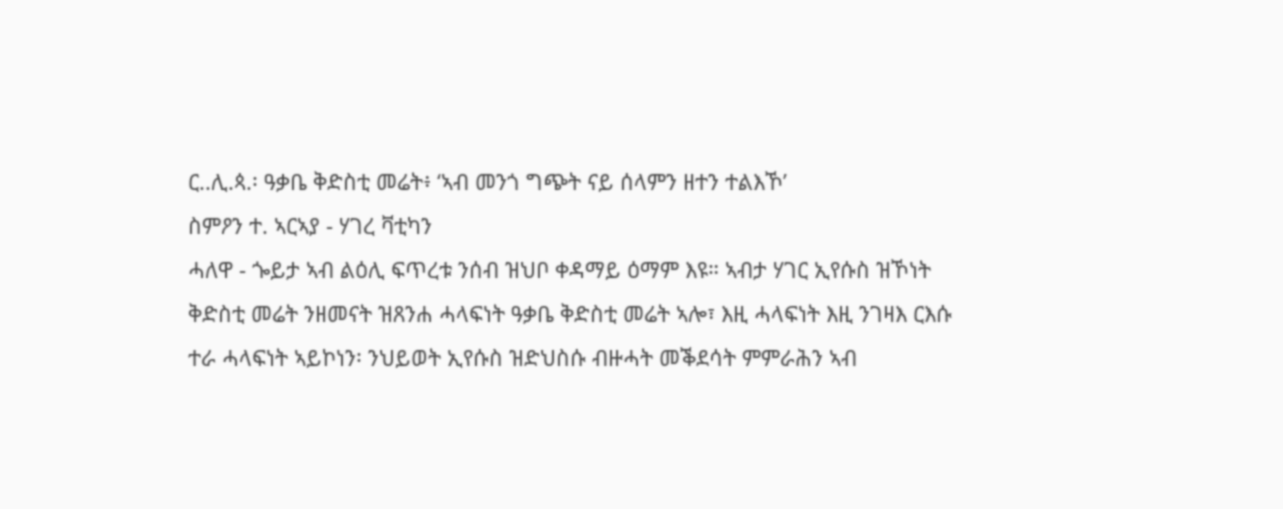ር..ሊ.ጳ.፡ ዓቃቤ ቅድስቲ መሬት፥ ‘ኣብ መንጎ ግጭት ናይ ሰላምን ዘተን ተልእኾ’
ስምዖን ተ. ኣርኣያ - ሃገረ ቫቲካን
ሓለዋ - ጐይታ ኣብ ልዕሊ ፍጥረቱ ንሰብ ዝህቦ ቀዳማይ ዕማም እዩ። ኣብታ ሃገር ኢየሱስ ዝኾነት ቅድስቲ መሬት ንዘመናት ዝጸንሐ ሓላፍነት ዓቃቤ ቅድስቲ መሬት ኣሎ፣ እዚ ሓላፍነት እዚ ንገዛእ ርእሱ ተራ ሓላፍነት ኣይኮነን፡ ንህይወት ኢየሱስ ዝድህስሱ ብዙሓት መቕደሳት ምምራሕን ኣብ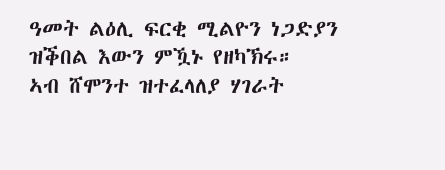ዓመት ልዕሊ ፍርቂ ሚልዮን ነጋድያን ዝቕበል እውን ምዃኑ የዘካኽሩ።
ኣብ ሸሞንተ ዝተፈላለያ ሃገራት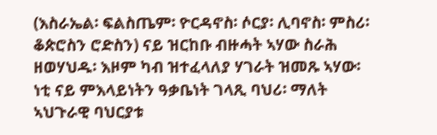(እስራኤል፡ ፍልስጤም፡ ዮርዳኖስ፡ ሶርያ፡ ሊባኖስ፡ ምስሪ፡ ቆጵሮስን ሮድስን) ናይ ዝርከቡ ብዙሓት ኣሃው ስራሕ ዘወሃህዱ፡ እዞም ካብ ዝተፈላለያ ሃገራት ዝመጹ ኣሃው፡ ነቲ ናይ ምእላይነትን ዓቃቤነት ገላጺ ባህሪ፡ ማለት ኣህጉራዊ ባህርያቱ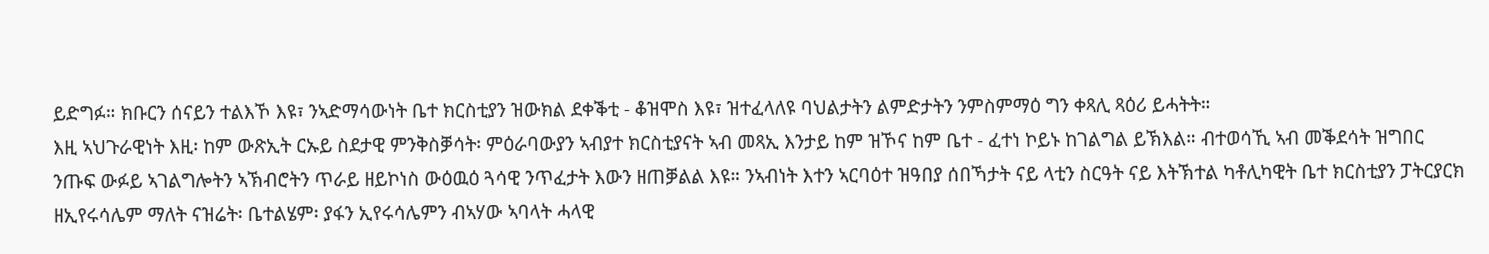ይድግፉ። ክቡርን ሰናይን ተልእኾ እዩ፣ ንኣድማሳውነት ቤተ ክርስቲያን ዝውክል ደቀቕቲ - ቆዝሞስ እዩ፣ ዝተፈላለዩ ባህልታትን ልምድታትን ንምስምማዕ ግን ቀጻሊ ጻዕሪ ይሓትት።
እዚ ኣህጉራዊነት እዚ፡ ከም ውጽኢት ርኡይ ስደታዊ ምንቅስቓሳት፡ ምዕራባውያን ኣብያተ ክርስቲያናት ኣብ መጻኢ እንታይ ከም ዝኾና ከም ቤተ - ፈተነ ኮይኑ ከገልግል ይኽእል። ብተወሳኺ ኣብ መቕደሳት ዝግበር ንጡፍ ውፉይ ኣገልግሎትን ኣኽብሮትን ጥራይ ዘይኮነስ ውዕዉዕ ጓሳዊ ንጥፈታት እውን ዘጠቓልል እዩ። ንኣብነት እተን ኣርባዕተ ዝዓበያ ሰበኻታት ናይ ላቲን ስርዓት ናይ እትኽተል ካቶሊካዊት ቤተ ክርስቲያን ፓትርያርክ ዘኢየሩሳሌም ማለት ናዝሬት፡ ቤተልሄም፡ ያፋን ኢየሩሳሌምን ብኣሃው ኣባላት ሓላዊ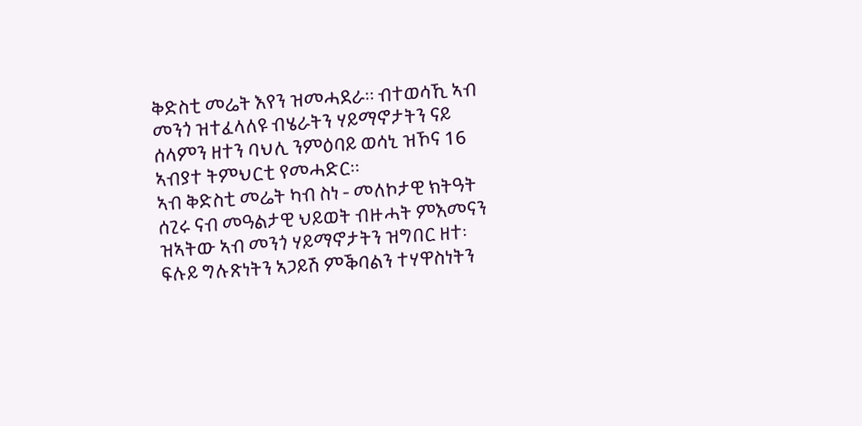ቅድስቲ መሬት እየን ዝመሓደራ። ብተወሳኺ ኣብ መንጎ ዝተፈላለዩ ብሄራትን ሃይማኖታትን ናይ ሰላምን ዘተን ባህሊ ንምዕባይ ወሳኒ ዝኾና 16 ኣብያተ ትምህርቲ የመሓድር።
ኣብ ቅድስቲ መሬት ካብ ስነ - መለኮታዊ ክትዓት ሰጊሩ ናብ መዓልታዊ ህይወት ብዙሓት ምእመናን ዝኣትው ኣብ መንጎ ሃይማኖታትን ዝግበር ዘተ፡ ፍሉይ ግሉጽነትን ኣጋይሽ ምቕባልን ተሃዋስነትን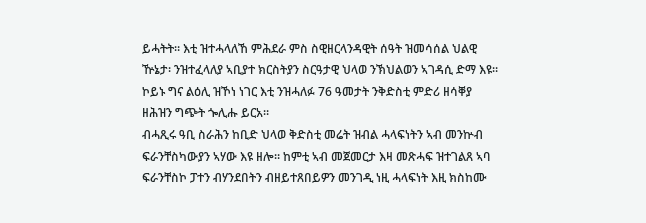ይሓትት። እቲ ዝተሓላለኸ ምሕደራ ምስ ስዊዘርላንዳዊት ሰዓት ዝመሳሰል ህልዊ ዅኔታ፡ ንዝተፈላለያ ኣቢያተ ክርስትያን ስርዓታዊ ህላወ ንኽህልወን ኣገዳሲ ድማ እዩ። ኮይኑ ግና ልዕሊ ዝኾነ ነገር እቲ ንዝሓለፉ 76 ዓመታት ንቅድስቲ ምድሪ ዘሳቐያ ዘሕዝን ግጭት ጐሊሑ ይርአ።
ብሓጺሩ ዓቢ ስራሕን ከቢድ ህላወ ቅድስቲ መሬት ዝብል ሓላፍነትን ኣብ መንኵብ ፍራንቸስካውያን ኣሃው እዩ ዘሎ። ከምቲ ኣብ መጀመርታ እዛ መጽሓፍ ዝተገልጸ ኣባ ፍራንቸስኮ ፓተን ብሃንደበትን ብዘይተጸበይዎን መንገዲ ነዚ ሓላፍነት እዚ ክስከሙ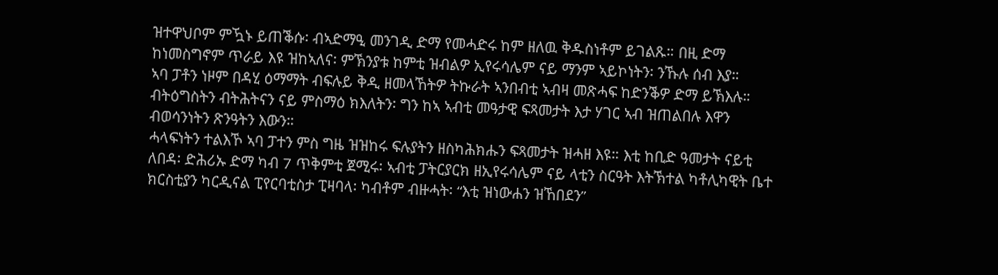ዝተዋህቦም ምዃኑ ይጠቕሱ፡ ብኣድማዒ መንገዲ ድማ የመሓድሩ ከም ዘለዉ ቅዱስነቶም ይገልጹ። በዚ ድማ ከነመስግኖም ጥራይ እዩ ዝከኣለና፡ ምኽንያቱ ከምቲ ዝብልዎ ኢየሩሳሌም ናይ ማንም ኣይኮነትን፡ ንኹሉ ሰብ እያ።
ኣባ ፓቶን ነዞም በዳሂ ዕማማት ብፍሉይ ቅዲ ዘመላኸትዎ ትኩራት ኣንበብቲ ኣብዛ መጽሓፍ ከድንቕዎ ድማ ይኽእሉ። ብትዕግስትን ብትሕትናን ናይ ምስማዕ ክእለትን፡ ግን ከኣ ኣብቲ መዓታዊ ፍጻመታት እታ ሃገር ኣብ ዝጠልበሉ እዋን ብወሳንነትን ጽንዓትን እውን።
ሓላፍነትን ተልእኾ ኣባ ፓተን ምስ ግዜ ዝዝከሩ ፍሉያትን ዘስካሕክሑን ፍጻመታት ዝሓዘ እዩ። እቲ ከቢድ ዓመታት ናይቲ ለበዳ፡ ድሕሪኡ ድማ ካብ 7 ጥቅምቲ ጀሚሩ፡ ኣብቲ ፓትርያርክ ዘኢየሩሳሌም ናይ ላቲን ስርዓት እትኽተል ካቶሊካዊት ቤተ ክርስቲያን ካርዲናል ፒየርባቲስታ ፒዛባላ፡ ካብቶም ብዙሓት፡ “እቲ ዝነውሐን ዝኸበደን”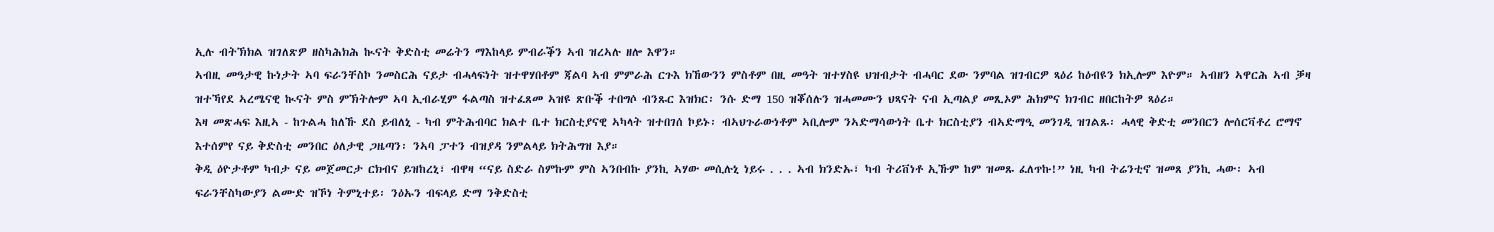ኢሉ ብትኽክል ዝገለጽዎ ዘስካሕክሕ ኲናት ቅድስቲ መሬትን ማእከላይ ምብራቕን ኣብ ዝረኣሉ ዘሎ እዋን።
ኣብዚ መዓታዊ ኩነታት ኣባ ፍራንቸስኮ ንመስርሕ ናይታ ብሓላፍነት ዝተዋሃበቶም ጃልባ ኣብ ምምራሕ ርጉእ ክኸውንን ምስቶም በዚ መዓት ዝተሃስዩ ህዝብታት ብሓባር ደው ንምባል ዝገብርዎ ጻዕሪ ከዕብዩን ክኢሎም እዮም። ኣብዘን ኣዋርሕ ኣብ ቓዛ ዝተኻየደ ኣረሜናዊ ኲናት ምስ ምኽትሎም ኣባ ኢብራሂም ፋልጣስ ዝተፈጸመ ኣዝዩ ጽቡቕ ተበግሶ ብንጹር እዝክር፡ ንሱ ድማ 150 ዝቖሰሉን ዝሓመሙን ህጻናት ናብ ኢጣልያ መጺኦም ሕክምና ክገብር ዘበርከትዎ ጻዕሪ።
እዛ መጽሓፍ እዚኣ - ከጉልሓ ከለኹ ደስ ይብለኒ - ካብ ምትሕብባር ክልተ ቤተ ክርስቲያናዊ ኣካላት ዝተበገሰ ኮይኑ፡ ብኣህጉራውነቶም ኣቢሎም ንኣድማሳውነት ቤተ ክርስቲያን ብኣድማዒ መንገዲ ዝገልጹ፡ ሓላዊ ቅድቲ መንበርን ሎሰርቫቶረ ሮማኖ እተሰምየ ናይ ቅድስቲ መንበር ዕለታዊ ጋዜጣን፡ ንኣባ ፓተን ብዝያዳ ንምልላይ ክትሕግዝ እያ።
ቅዲ ዕዮታቶም ካብታ ናይ መጀመርታ ርክብና ይዝከረኒ፣ ብዋዛ “ናይ ስድራ ስምኩም ምስ ኣንበብኩ ያንኪ ኣሃው መሲሉኒ ነይሩ . . . ኣብ ክንድኡ፣ ካብ ትሪቨነቶ ኢኹም ከም ዝመጹ ፈለጥኩ!” ነዚ ካብ ትሬንቲኖ ዝመጸ ያንኪ ሓው፡ ኣብ ፍራንቸስካውያን ልሙድ ዝኾነ ትምኒተይ፡ ንዕኡን ብፍላይ ድማ ንቅድስቲ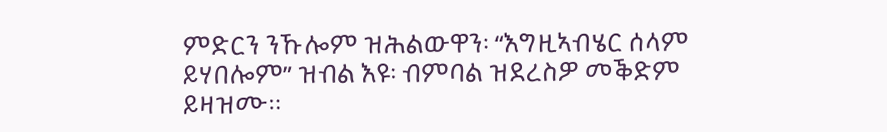ምድርን ንኹሎም ዝሕልውዋን፡ “እግዚኣብሄር ሰላም ይሃበሎም” ዝብል እዩ፡ ብምባል ዝደረስዎ መቕድም ይዛዝሙ።